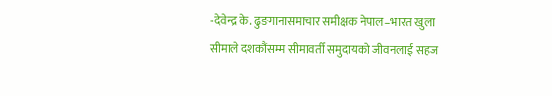-देवेन्द्र के. ढुङगानासमाचार समीक्षक नेपाल–भारत खुला सीमाले दशकौंसम्म सीमावर्ती समुदायको जीवनलाई सहज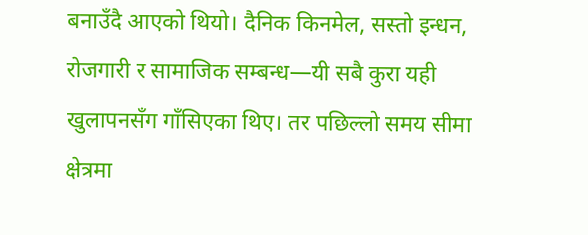बनाउँदै आएको थियो। दैनिक किनमेल, सस्तो इन्धन, रोजगारी र सामाजिक सम्बन्ध—यी सबै कुरा यही खुलापनसँग गाँसिएका थिए। तर पछिल्लो समय सीमा क्षेत्रमा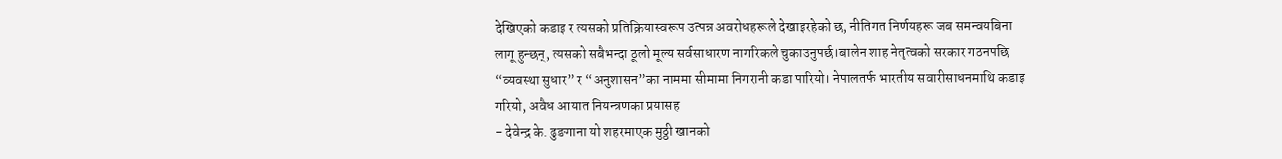देखिएको कडाइ र त्यसको प्रतिक्रियास्वरूप उत्पन्न अवरोधहरूले देखाइरहेको छ, नीतिगत निर्णयहरू जब समन्वयबिना लागू हुन्छन्, त्यसको सबैभन्दा ठूलो मूल्य सर्वसाधारण नागरिकले चुकाउनुपर्छ।बालेन शाह नेतृत्वको सरकार गठनपछि “व्यवस्था सुधार” र “अनुशासन”का नाममा सीमामा निगरानी कडा पारियो। नेपालतर्फ भारतीय सवारीसाधनमाथि कडाइ गरियो, अवैध आयात नियन्त्रणका प्रयासह
- देवेन्द्र के. ढुङगाना यो शहरमाएक मुठ्ठी खानको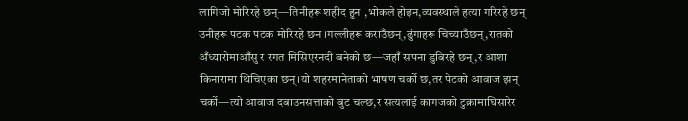लागिजो मोरिरहे छन्—तिनीहरू शहीद हुन ,भोकले होइन,व्यवस्थाले हत्या गरिरहे छन् उनीहरू पटक पटक मोरिरहे छन ।गल्लीहरू कराउँछन्,ढुंगाहरू चिच्याउँछन्,रातको अँध्यारोमाआँसु र रगत मिसिएरनदी बनेको छ—जहाँ सपना डुबिरहे छन्,र आशा किनारामा थिचिएका छन्।यो शहरमानेताको भाषण चर्को छ,तर पेटको आवाज झन् चर्को—त्यो आवाज दबाउनसत्ताको बुट चल्छ,र सत्यलाई कागजको टुक्रामाघिसारेर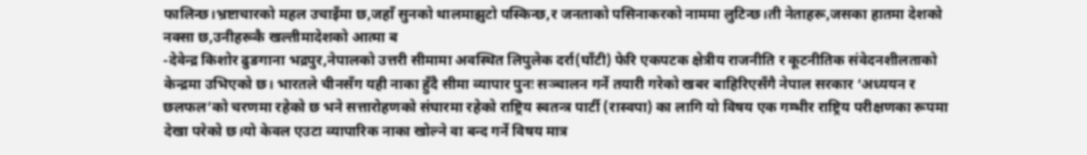फालिन्छ।भ्रष्टाचारको महल उचाइँमा छ,जहाँ सुनको थालमाझुटो पस्किन्छ,र जनताको पसिनाकरको नाममा लुटिन्छ।ती नेताहरू,जसका हातमा देशको नक्सा छ,उनीहरूकै खल्तीमादेशको आत्मा ब
-देवेन्द्र किशोर ढुङगाना भद्रपुर,नेपालको उत्तरी सीमामा अवस्थित लिपुलेक दर्रा(घाँटी) फेरि एकपटक क्षेत्रीय राजनीति र कूटनीतिक संवेदनशीलताको केन्द्रमा उभिएको छ। भारतले चीनसँग यही नाका हुँदै सीमा व्यापार पुनः सञ्चालन गर्ने तयारी गरेको खबर बाहिरिएसँगै नेपाल सरकार ‘अध्ययन र छलफल’को चरणमा रहेको छ भने सत्तारोहणको संघारमा रहेको राष्ट्रिय स्वतन्त्र पार्टी (रास्वपा) का लागि यो विषय एक गम्भीर राष्ट्रिय परीक्षणका रूपमा देखा परेको छ।यो केवल एउटा व्यापारिक नाका खोल्ने वा बन्द गर्ने विषय मात्र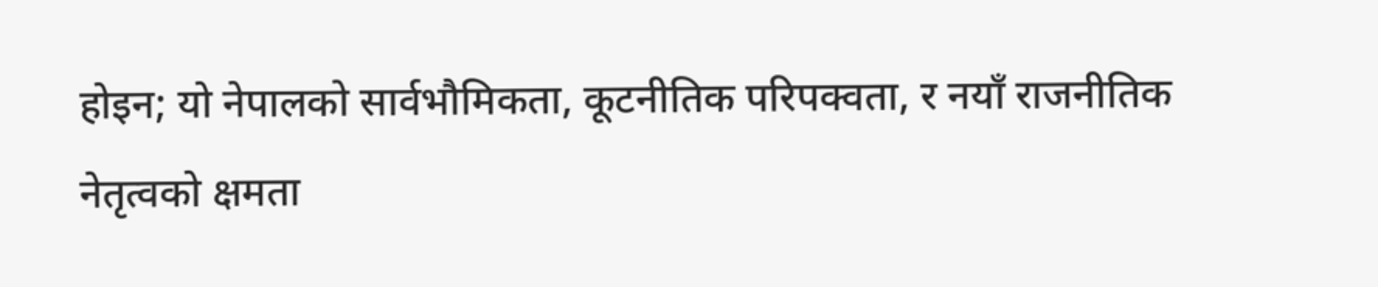होइन; यो नेपालको सार्वभौमिकता, कूटनीतिक परिपक्वता, र नयाँ राजनीतिक नेतृत्वको क्षमता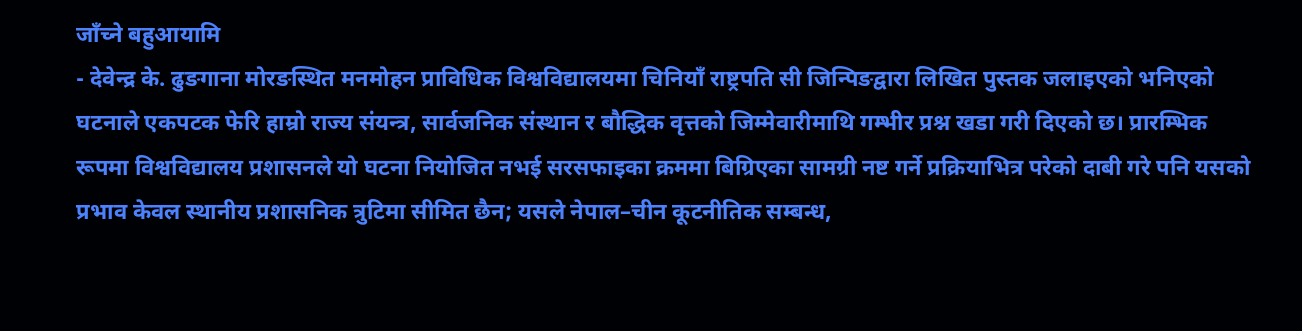जाँच्ने बहुआयामि
- देवेन्द्र के. ढुङगाना मोरङस्थित मनमोहन प्राविधिक विश्वविद्यालयमा चिनियाँ राष्ट्रपति सी जिन्पिङद्वारा लिखित पुस्तक जलाइएको भनिएको घटनाले एकपटक फेरि हाम्रो राज्य संयन्त्र, सार्वजनिक संस्थान र बौद्धिक वृत्तको जिम्मेवारीमाथि गम्भीर प्रश्न खडा गरी दिएको छ। प्रारम्भिक रूपमा विश्वविद्यालय प्रशासनले यो घटना नियोजित नभई सरसफाइका क्रममा बिग्रिएका सामग्री नष्ट गर्ने प्रक्रियाभित्र परेको दाबी गरे पनि यसको प्रभाव केवल स्थानीय प्रशासनिक त्रुटिमा सीमित छैन; यसले नेपाल–चीन कूटनीतिक सम्बन्ध,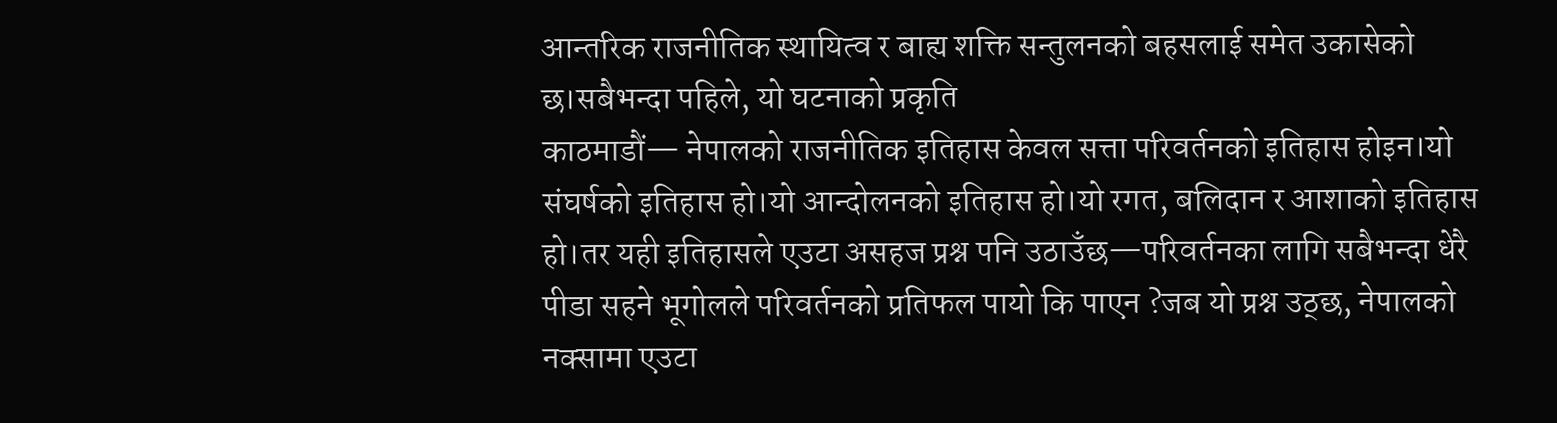आन्तरिक राजनीतिक स्थायित्व र बाह्य शक्ति सन्तुलनको बहसलाई समेत उकासेको छ।सबैभन्दा पहिले, यो घटनाको प्रकृति
काठमाडौं— नेपालको राजनीतिक इतिहास केवल सत्ता परिवर्तनको इतिहास होइन।यो संघर्षको इतिहास हो।यो आन्दोलनको इतिहास हो।यो रगत, बलिदान र आशाको इतिहास हो।तर यही इतिहासले एउटा असहज प्रश्न पनि उठाउँछ—परिवर्तनका लागि सबैभन्दा धेरै पीडा सहने भूगोलले परिवर्तनको प्रतिफल पायो कि पाएन ?जब यो प्रश्न उठ्छ, नेपालको नक्सामा एउटा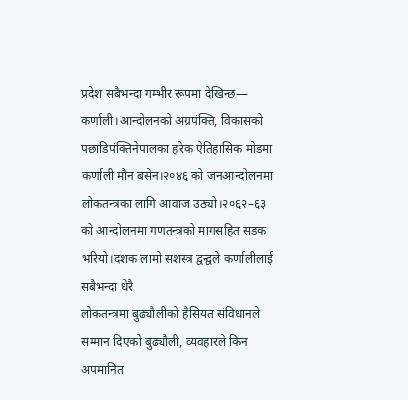प्रदेश सबैभन्दा गम्भीर रूपमा देखिन्छ— कर्णाली।आन्दोलनको अग्रपंक्ति, विकासको पछाडिपंक्तिनेपालका हरेक ऐतिहासिक मोडमा कर्णाली मौन बसेन।२०४६ को जनआन्दोलनमा लोकतन्त्रका लागि आवाज उठ्यो।२०६२–६३ को आन्दोलनमा गणतन्त्रको मागसहित सडक भरियो।दशक लामो सशस्त्र द्वन्द्वले कर्णालीलाई सबैभन्दा धेरै
लोकतन्त्रमा बुढ्यौलीको हैसियत संविधानले सम्मान दिएको बुढ्यौली, व्यवहारले किन अपमानित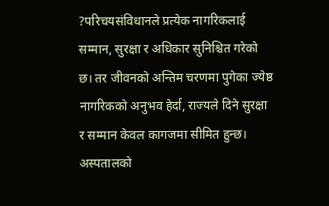?परिचयसंविधानले प्रत्येक नागरिकलाई सम्मान, सुरक्षा र अधिकार सुनिश्चित गरेको छ। तर जीवनको अन्तिम चरणमा पुगेका ज्येष्ठ नागरिकको अनुभव हेर्दा, राज्यले दिने सुरक्षा र सम्मान केवल कागजमा सीमित हुन्छ। अस्पतालको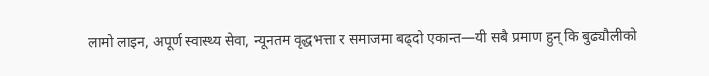लामो लाइन, अपूर्ण स्वास्थ्य सेवा, न्यूनतम वृद्धभत्ता र समाजमा बढ्दो एकान्त—यी सबै प्रमाण हुन् कि बुढ्यौलीको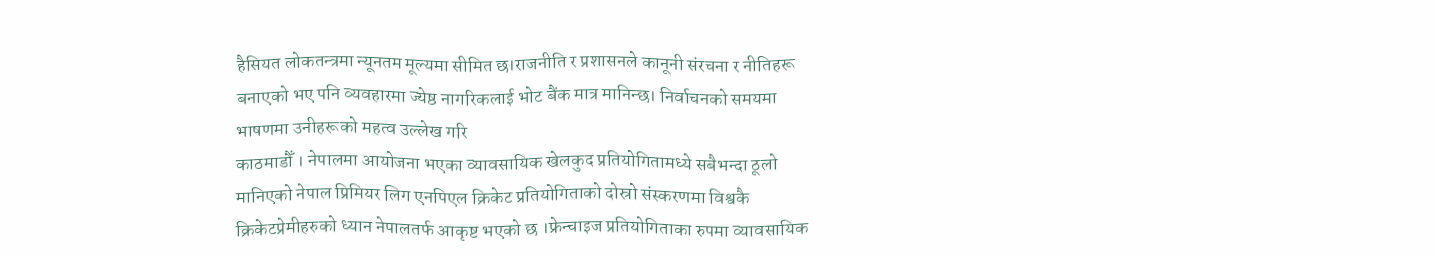हैसियत लोकतन्त्रमा न्यूनतम मूल्यमा सीमित छ।राजनीति र प्रशासनले कानूनी संरचना र नीतिहरू बनाएको भए पनि व्यवहारमा ज्येष्ठ नागरिकलाई भोट बैंक मात्र मानिन्छ। निर्वाचनको समयमा भाषणमा उनीहरूको महत्व उल्लेख गरि
काठमाडौँ । नेपालमा आयोजना भएका व्यावसायिक खेलकुद प्रतियोगितामध्ये सबैभन्दा ठूलो मानिएको नेपाल प्रिमियर लिग एनपिएल क्रिकेट प्रतियोगिताको दोस्रो संस्करणमा विश्वकै क्रिकेटप्रेमीहरुको ध्यान नेपालतर्फ आकृष्ट भएको छ ।फ्रेन्चाइज प्रतियोगिताका रुपमा व्यावसायिक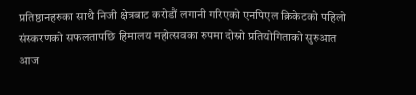प्रतिष्ठानहरुका साथै निजी क्षेत्रबाट करोडौं लगानी गरिएको एनपिएल क्रिकेटको पहिलो संस्करणको सफलतापछि हिमालय महोत्सवका रुपमा दोस्रो प्रतियोगिताको सुरुआत आज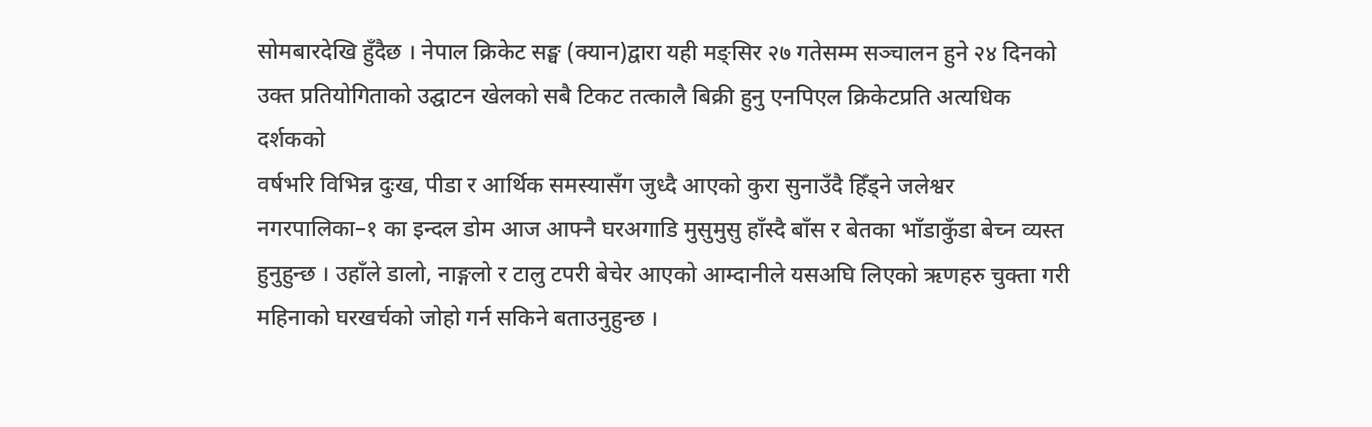सोमबारदेखि हुँदैछ । नेपाल क्रिकेट सङ्घ (क्यान)द्वारा यही मङ्सिर २७ गतेसम्म सञ्चालन हुने २४ दिनको उक्त प्रतियोगिताको उद्घाटन खेलको सबै टिकट तत्कालै बिक्री हुनु एनपिएल क्रिकेटप्रति अत्यधिक दर्शकको
वर्षभरि विभिन्न दुःख, पीडा र आर्थिक समस्यासँग जुध्दै आएको कुरा सुनाउँदै हिँड्ने जलेश्वर नगरपालिका–१ का इन्दल डोम आज आफ्नै घरअगाडि मुसुमुसु हाँस्दै बाँस र बेतका भाँडाकुँडा बेच्न व्यस्त हुनुहुन्छ । उहाँले डालो, नाङ्गलो र टालु टपरी बेचेर आएको आम्दानीले यसअघि लिएको ऋणहरु चुक्ता गरी महिनाको घरखर्चको जोहो गर्न सकिने बताउनुहुन्छ ।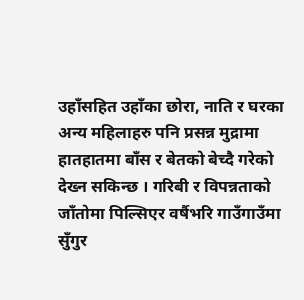उहाँसहित उहाँका छोरा, नाति र घरका अन्य महिलाहरु पनि प्रसन्न मुद्रामा हातहातमा बाँस र बेतको बेच्दै गरेको देख्न सकिन्छ । गरिबी र विपन्नताको जाँतोमा पिल्सिएर वर्षैभरि गाउँगाउँमा सुँगुर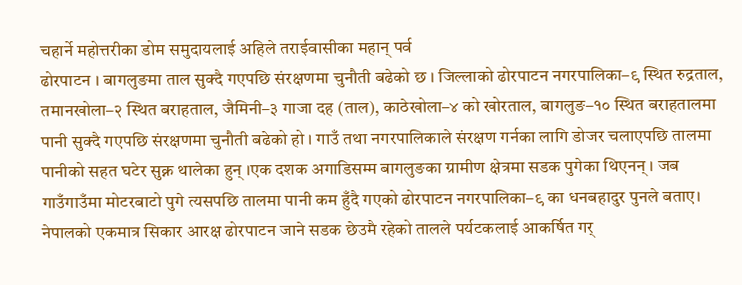चहार्ने महोत्तरीका डोम समुदायलाई अहिले तराईवासीका महान् पर्व
ढोरपाटन । बागलुङमा ताल सुक्दै गएपछि संरक्षणमा चुनौती बढेको छ । जिल्लाको ढोरपाटन नगरपालिका–९ स्थित रुद्रताल, तमानखोला–२ स्थित बराहताल, जैमिनी–३ गाजा दह (ताल), काठेखोला–४ को खोरताल, बागलुङ–१० स्थित बराहतालमा पानी सुक्दै गएपछि संरक्षणमा चुनौती बढेको हो । गाउँ तथा नगरपालिकाले संरक्षण गर्नका लागि डोजर चलाएपछि तालमा पानीको सहत घटेर सुक्न थालेका हुन् ।एक दशक अगाडिसम्म बागलुङका ग्रामीण क्षेत्रमा सडक पुगेका थिएनन् । जब गाउँगाउँमा मोटरबाटो पुगे त्यसपछि तालमा पानी कम हुँदै गएको ढोरपाटन नगरपालिका–९ का धनबहादुर पुनले बताए। नेपालको एकमात्र सिकार आरक्ष ढोरपाटन जाने सडक छेउमै रहेको तालले पर्यटकलाई आकर्षित गर्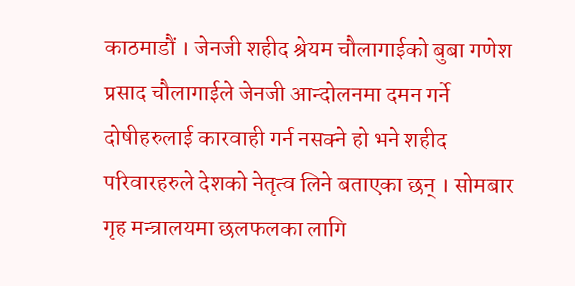काठमाडौं । जेनजी शहीद श्रेयम चौलागाईको बुबा गणेश प्रसाद चौलागाईले जेनजी आन्दोलनमा दमन गर्ने दोषीहरुलाई कारवाही गर्न नसक्ने हो भने शहीद परिवारहरुले देशको नेतृत्व लिने बताएका छन् । सोमबार गृह मन्त्रालयमा छलफलका लागि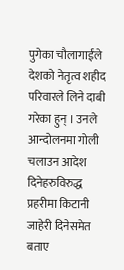पुगेका चौलागाईंले देशको नेतृत्व शहीद परिवारले लिने दाबी गरेका हुन् । उनले आन्दोलनमा गोली चलाउन आदेश दिनेहरुविरुद्ध प्रहरीमा किटानी जाहेरी दिनेसमेत बताए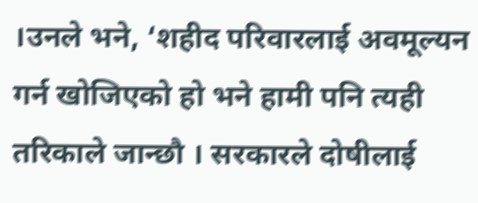।उनले भने, ‘शहीद परिवारलाई अवमूल्यन गर्न खोजिएको हो भने हामी पनि त्यही तरिकाले जान्छौ । सरकारले दोषीलाई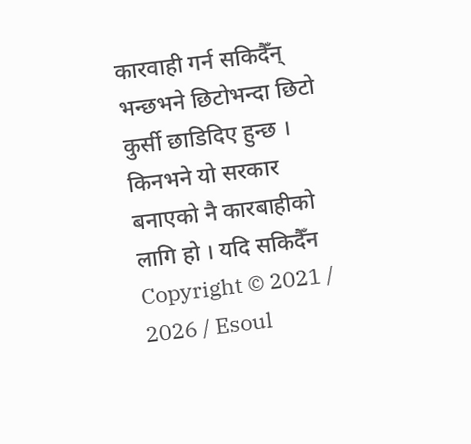कारवाही गर्न सकिदैँन् भन्छभने छिटोभन्दा छिटो कुर्सी छाडिदिए हुन्छ । किनभने यो सरकार बनाएको नै कारबाहीको लागि हो । यदि सकिदैँन
Copyright © 2021 / 2026 / Esoul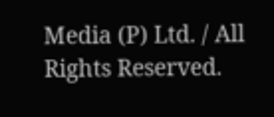Media (P) Ltd. / All Rights Reserved.